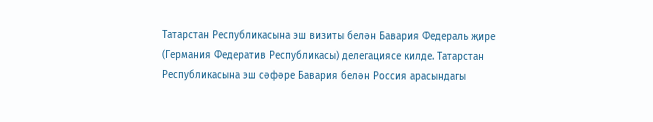Татарстан Республикасына эш визиты белән Бавария Федераль җире (Германия Федератив Республикасы) делегациясе килде. Татарстан Республикасына эш сәфәре Бавария белән Россия арасындагы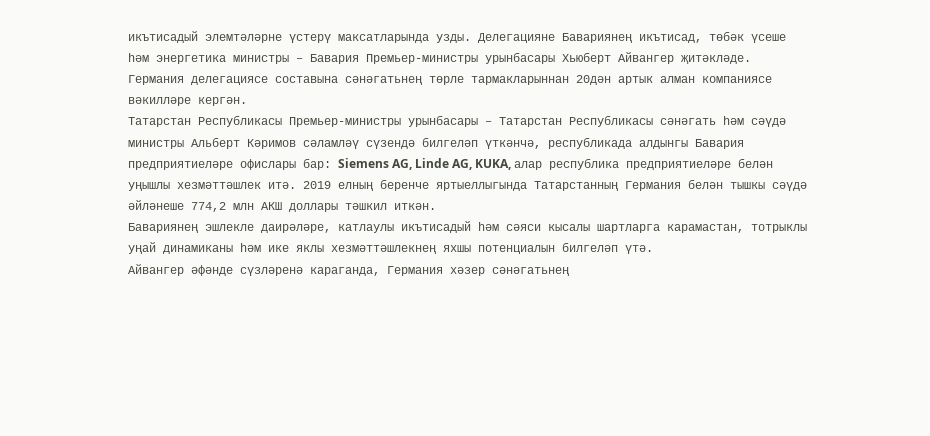икътисадый элемтәләрне үстерү максатларында узды. Делегацияне Бавариянең икътисад, төбәк үсеше һәм энергетика министры – Бавария Премьер-министры урынбасары Хьюберт Айвангер җитәкләде.
Германия делегациясе составына сәнәгатьнең төрле тармакларыннан 20дән артык алман компаниясе вәкилләре кергән.
Татарстан Республикасы Премьер-министры урынбасары – Татарстан Республикасы сәнәгать һәм сәүдә министры Альберт Кәримов сәламләү сүзендә билгеләп үткәнчә, республикада алдынгы Бавария предприятиеләре офислары бар: Siemens AG, Linde AG, KUKA, алар республика предприятиеләре белән уңышлы хезмәттәшлек итә. 2019 елның беренче яртыеллыгында Татарстанның Германия белән тышкы сәүдә әйләнеше 774,2 млн АКШ доллары тәшкил иткән.
Бавариянең эшлекле даирәләре, катлаулы икътисадый һәм сәяси кысалы шартларга карамастан, тотрыклы уңай динамиканы һәм ике яклы хезмәттәшлекнең яхшы потенциалын билгеләп үтә.
Айвангер әфәнде сүзләренә караганда, Германия хәзер сәнәгатьнең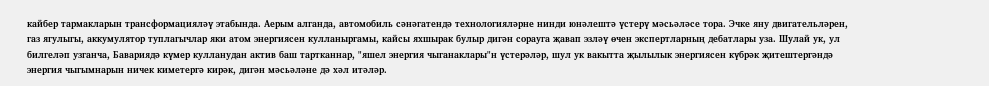кайбер тармакларын трансформацияләү этабында. Аерым алганда, автомобиль сәнәгатендә технологияләрне нинди юнәлештә үстерү мәсьәләсе тора. Эчке яну двигательләрен, газ ягулыгы, аккумулятор туплагычлар яки атом энергиясен кулланыргамы, кайсы яхшырак булыр дигән сорауга җавап эзләү өчен экспертларның дебатлары уза. Шулай ук, ул билгеләп узганча, Бавариядә күмер кулланудан актив баш тартканнар, "яшел энергия чыганаклары"н үстерәләр, шул ук вакытта җылылык энергиясен күбрәк җитештергәндә энергия чыгымнарын ничек киметергә кирәк, дигән мәсьәләне дә хәл итәләр.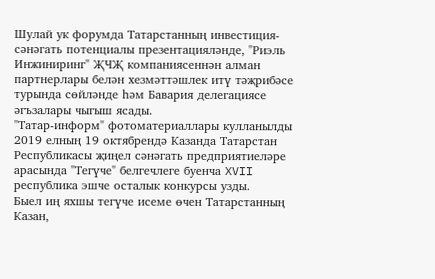Шулай ук форумда Татарстанның инвестиция-сәнәгать потенциалы презентацияләнде, "Риэль Инжиниринг" ҖЧҖ компаниясеннән алман партнерлары белән хезмәттәшлек итү тәҗрибәсе турында сөйләнде һәм Бавария делегациясе әгъзалары чыгыш ясады.
"Татар-информ" фотоматериаллары кулланылды
2019 елның 19 октябрендә Казанда Татарстан Республикасы җиңел сәнәгать предприятиеләре арасында "Тегүче" белгечлеге буенча XVII республика эшче осталык конкурсы узды.
Быел иң яхшы тегүче исеме өчен Татарстанның Казан,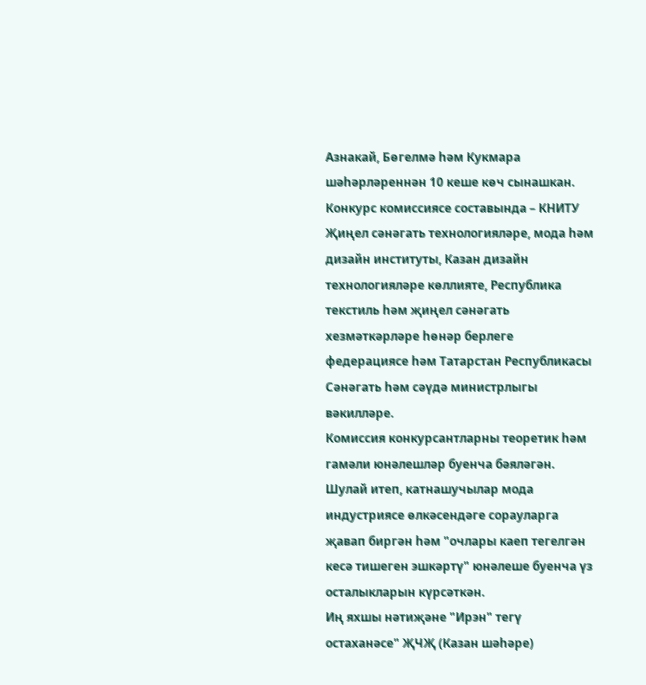Азнакай, Бөгелмә һәм Кукмара шәһәрләреннән 10 кеше көч сынашкан.
Конкурс комиссиясе составында – КНИТУ Җиңел сәнәгать технологияләре, мода һәм дизайн институты, Казан дизайн технологияләре көллияте, Республика текстиль һәм җиңел сәнәгать хезмәткәрләре һөнәр берлеге федерациясе һәм Татарстан Республикасы Сәнәгать һәм сәүдә министрлыгы вәкилләре.
Комиссия конкурсантларны теоретик һәм гамәли юнәлешләр буенча бәяләгән. Шулай итеп, катнашучылар мода индустриясе өлкәсендәге сорауларга җавап биргән һәм "очлары каеп тегелгән кесә тишеген эшкәртү" юнәлеше буенча үз осталыкларын күрсәткән.
Иң яхшы нәтиҗәне "Ирэн" тегү остаханәсе" ҖЧҖ (Казан шәһәре)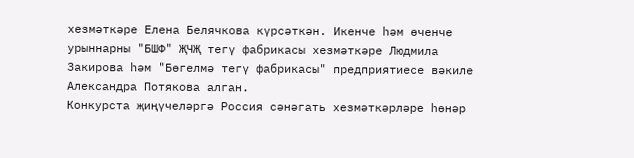хезмәткәре Елена Белячкова күрсәткән. Икенче һәм өченче урыннарны "БШФ" ҖЧҖ тегү фабрикасы хезмәткәре Людмила Закирова һәм "Бөгелмә тегү фабрикасы" предприятиесе вәкиле Александра Потякова алган.
Конкурста җиңүчеләргә Россия сәнәгать хезмәткәрләре һөнәр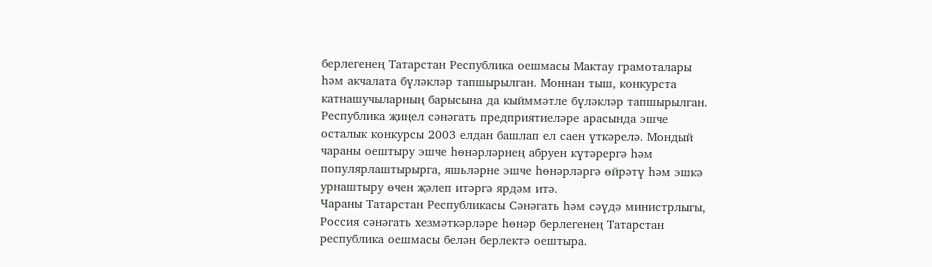берлегенең Татарстан Республика оешмасы Мактау грамоталары һәм акчалата бүләкләр тапшырылган. Моннан тыш, конкурста катнашучыларның барысына да кыйммәтле бүләкләр тапшырылган.
Республика җиңел сәнәгать предприятиеләре арасында эшче осталык конкурсы 2003 елдан башлап ел саен үткәрелә. Мондый чараны оештыру эшче һөнәрләрнең абруен күтәрергә һәм популярлаштырырга, яшьләрне эшче һөнәрләргә өйрәтү һәм эшкә урнаштыру өчен җәлеп итәргә ярдәм итә.
Чараны Татарстан Республикасы Сәнәгать һәм сәүдә министрлыгы, Россия сәнәгать хезмәткәрләре һөнәр берлегенең Татарстан республика оешмасы белән берлектә оештыра.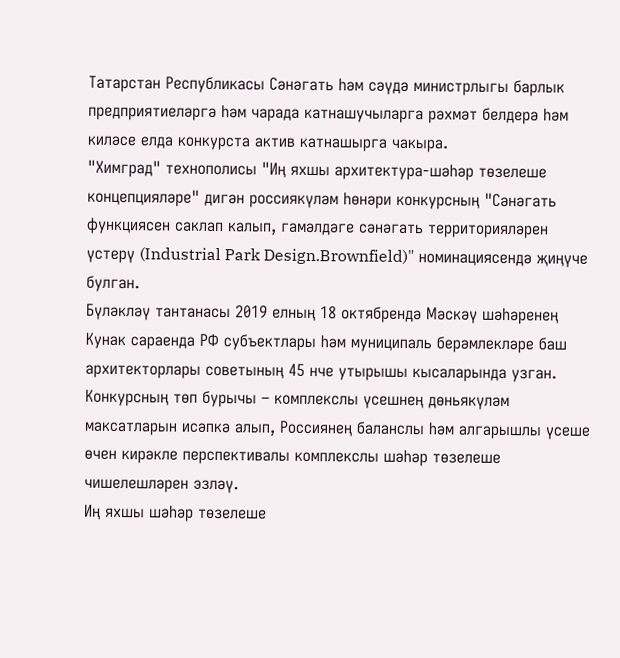Татарстан Республикасы Сәнәгать һәм сәүдә министрлыгы барлык предприятиеләргә һәм чарада катнашучыларга рәхмәт белдерә һәм киләсе елда конкурста актив катнашырга чакыра.
"Химград" технополисы "Иң яхшы архитектура-шәһәр төзелеше концепцияләре" дигән россиякүләм һөнәри конкурсның "Сәнәгать функциясен саклап калып, гамәлдәге сәнәгать территорияләрен үстерү (Industrial Park Design.Brownfield)" номинациясендә җиңүче булган.
Бүләкләү тантанасы 2019 елның 18 октябрендә Мәскәү шәһәренең Кунак сараенда РФ субъектлары һәм муниципаль берәмлекләре баш архитекторлары советының 45 нче утырышы кысаларында узган.
Конкурсның төп бурычы – комплекслы үсешнең дөньякүләм максатларын исәпкә алып, Россиянең баланслы һәм алгарышлы үсеше өчен кирәкле перспективалы комплекслы шәһәр төзелеше чишелешләрен эзләү.
Иң яхшы шәһәр төзелеше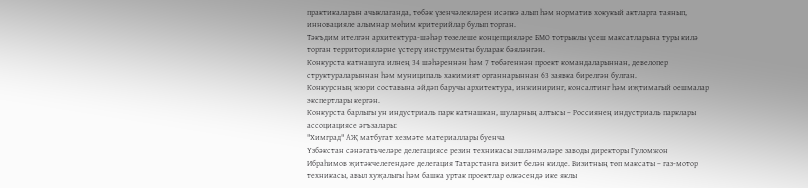практикаларын ачыклаганда, төбәк үзенчәлекләрен исәпкә алып һәм норматив хокукый актларга таянып, инновацияле алымнар мөһим критерийлар булып торган.
Тәкъдим ителгән архитектура-шәһәр төзелеше концепцияләре БМО тотрыклы үсеш максатларына туры килә торган территорияләрне үстерү инструменты буларак бәяләнгән.
Конкурста катнашуга илнең 34 шәһәреннән һәм 7 төбәгеннән проект командаларыннан, девелопер структураларыннан һәм муниципаль хакимият органнарыннан 63 заявка бирелгән булган.
Конкурсның жюри составына әйдәп баручы архитектура, инжиниринг, консалтинг һәм иҗтимагый оешмалар экспертлары кергән.
Конкурста барлыгы ун индустриаль парк катнашкан, шуларның алтысы – Россиянең индустриаль парклары ассоциациясе әгъзалары:
"Химград" АҖ матбугат хезмәте материаллары буенча
Үзбәкстан сәнәгатьчеләре делегациясе резин техникасы эшләнмәләре заводы директоры Гуломжон Ибраһимов җитәкчелегендәге делегация Татарстанга визит белән килде. Визитның төп максаты – газ-мотор техникасы, авыл хуҗалыгы һәм башка уртак проектлар өлкәсендә ике яклы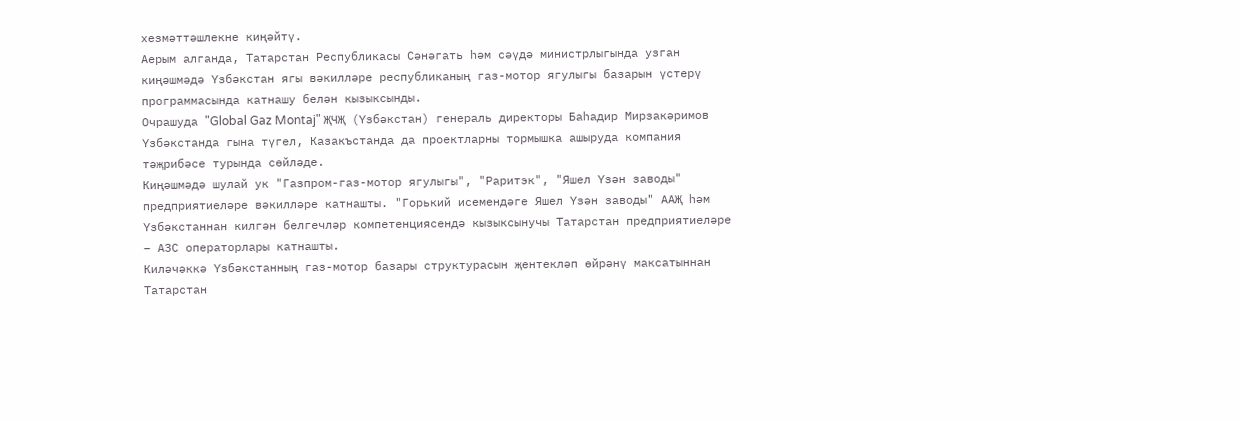хезмәттәшлекне киңәйтү.
Аерым алганда, Татарстан Республикасы Сәнәгать һәм сәүдә министрлыгында узган киңәшмәдә Үзбәкстан ягы вәкилләре республиканың газ-мотор ягулыгы базарын үстерү программасында катнашу белән кызыксынды.
Очрашуда "Global Gaz Montaj" ҖЧҖ (Үзбәкстан) генераль директоры Баһадир Мирзакәримов Үзбәкстанда гына түгел, Казакъстанда да проектларны тормышка ашыруда компания тәҗрибәсе турында сөйләде.
Киңәшмәдә шулай ук "Газпром-газ-мотор ягулыгы", "Раритэк", "Яшел Үзән заводы" предприятиеләре вәкилләре катнашты. "Горький исемендәге Яшел Үзән заводы" ААҖ һәм Үзбәкстаннан килгән белгечләр компетенциясендә кызыксынучы Татарстан предприятиеләре – АЗС операторлары катнашты.
Киләчәккә Үзбәкстанның газ-мотор базары структурасын җентекләп өйрәнү максатыннан Татарстан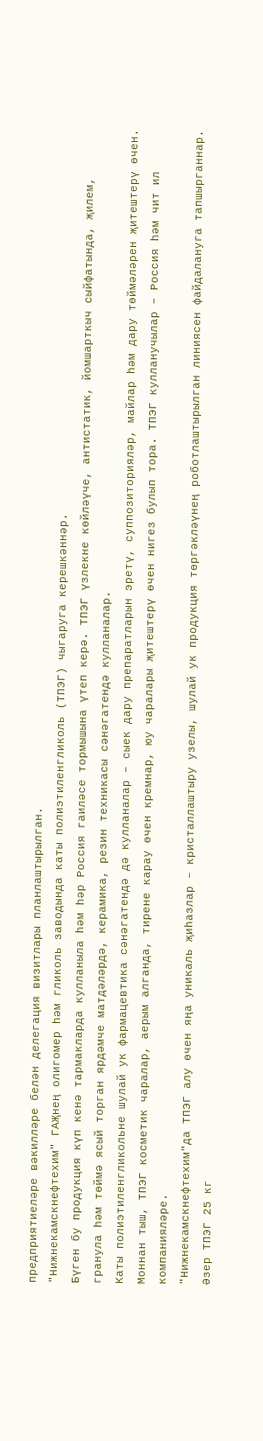предприятиеләре вәкилләре белән делегация визитлары планлаштырылган.
"Нижнекамскнефтехим" ГАҖнең олигомер һәм гликоль заводында каты полиэтиленгликоль (ТПЭГ) чыгаруга керешкәннәр.
Бүген бу продукция күп кенә тармакларда кулланыла һәм һәр Россия гаиләсе тормышына үтеп керә. ТПЭГ үзлекне көйләүче, антистатик, йомшарткыч сыйфатында, җилем, гранула һәм төймә ясый торган ярдәмче матдәләрдә, керамика, резин техникасы сәнәгатендә кулланалар.
Каты полиэтиленгликольне шулай ук фармацевтика сәнәгатендә дә кулланалар – сыек дару препаратларын эретү, суппозиторияләр, майлар һәм дару төймәләрен җитештерү өчен.
Моннан тыш, ТПЭГ косметик чаралар, аерым алганда, тирене карау өчен кремнар, юу чаралары җитештерү өчен нигез булып тора. ТПЭГ кулланучылар – Россия һәм чит ил компанияләре.
"Нижнекамскнефтехим"да ТПЭГ алу өчен яңа уникаль җиһазлар – кристаллаштыру узелы, шулай ук продукция төргәкләүнең роботлаштырылган линиясен файдалануга тапшырганнар.
Әзер ТПЭГ 25 кг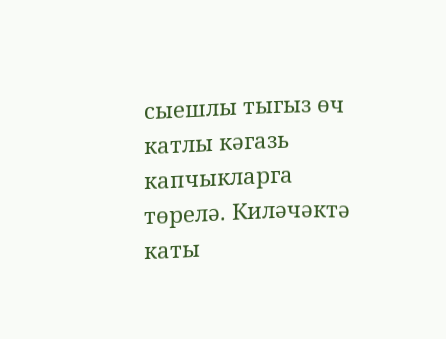сыешлы тыгыз өч катлы кәгазь капчыкларга төрелә. Киләчәктә каты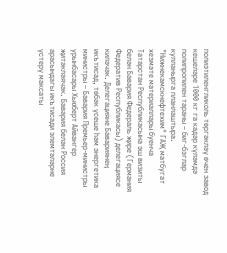полиэтиленгликоль төргәкләү өчен завод кешеләре 1000 кг га кадәр күләмдә полипропилен тараны – биг-бэглар кулланырга планлаштыра.
"Нижнекамскнефтехим" ГАҖ матбугат хезмәте материаллары буенча
Татарстан Республикасына эш визиты белән Бавария Федераль җире (Германия Федератив Республикасы) делегациясе киләчәк. Делегацияне Бавариянең икътисад, төбәк үсеше һәм энергетика министры – Бавария Премьер-министры урынбасары Хьюберт Айвангер җитәкләячәк. Бавария белән Россия арасындагы икътисади элемтәләрне үстерү максаты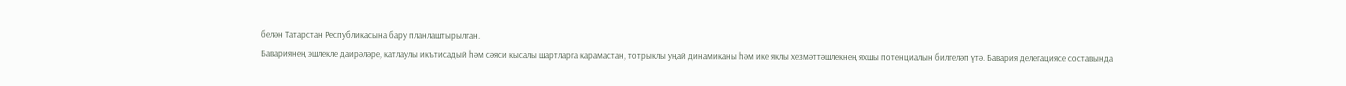белән Татарстан Республикасына бару планлаштырылган.
Бавариянең эшлекле даирәләре, катлаулы икътисадый һәм сәяси кысалы шартларга карамастан, тотрыклы уңай динамиканы һәм ике яклы хезмәттәшлекнең яхшы потенциалын билгеләп үтә. Бавария делегациясе составында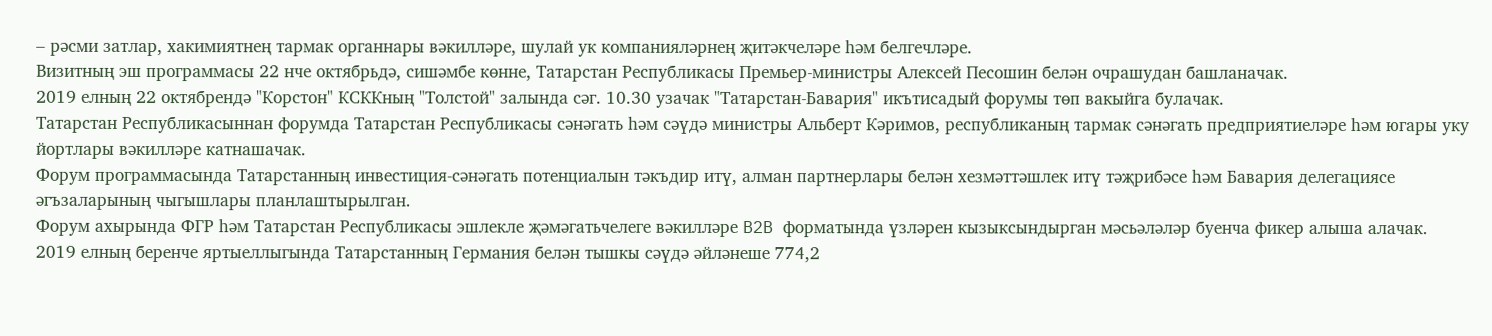– рәсми затлар, хакимиятнең тармак органнары вәкилләре, шулай ук компанияләрнең җитәкчеләре һәм белгечләре.
Визитның эш программасы 22 нче октябрьдә, сишәмбе көнне, Татарстан Республикасы Премьер-министры Алексей Песошин белән очрашудан башланачак.
2019 елның 22 октябрендә "Корстон" КСККның "Толстой" залында сәг. 10.30 узачак "Татарстан-Бавария" икътисадый форумы төп вакыйга булачак.
Татарстан Республикасыннан форумда Татарстан Республикасы сәнәгать һәм сәүдә министры Альберт Кәримов, республиканың тармак сәнәгать предприятиеләре һәм югары уку йортлары вәкилләре катнашачак.
Форум программасында Татарстанның инвестиция-сәнәгать потенциалын тәкъдир итү, алман партнерлары белән хезмәттәшлек итү тәҗрибәсе һәм Бавария делегациясе әгъзаларының чыгышлары планлаштырылган.
Форум ахырында ФГР һәм Татарстан Республикасы эшлекле җәмәгатьчелеге вәкилләре B2B форматында үзләрен кызыксындырган мәсьәләләр буенча фикер алыша алачак.
2019 елның беренче яртыеллыгында Татарстанның Германия белән тышкы сәүдә әйләнеше 774,2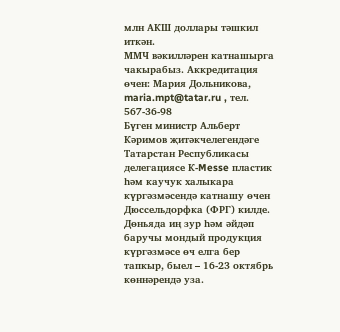млн АКШ доллары тәшкил иткән.
ММЧ вәкилләрен катнашырга чакырабыз. Аккредитация өчен: Мария Дольникова, maria.mpt@tatar.ru , тел. 567-36-98
Бүген министр Альберт Кәримов җитәкчелегендәге Татарстан Республикасы делегациясе К-Messe пластик һәм каучук халыкара күргәзмәсендә катнашу өчен Дюссельдорфка (ФРГ) килде.
Дөньяда иң зур һәм әйдәп баручы мондый продукция күргәзмәсе өч елга бер тапкыр, быел – 16-23 октябрь көннәрендә уза.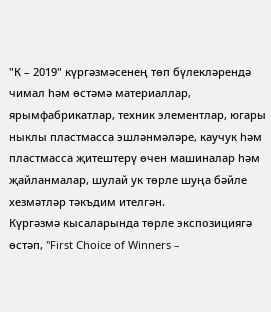"К – 2019" күргәзмәсенең төп бүлекләрендә чимал һәм өстәмә материаллар, ярымфабрикатлар, техник элементлар, югары ныклы пластмасса эшләнмәләре, каучук һәм пластмасса җитештерү өчен машиналар һәм җайланмалар, шулай ук төрле шуңа бәйле хезмәтләр тәкъдим ителгән.
Күргәзмә кысаларында төрле экспозициягә өстәп, "First Choice of Winners –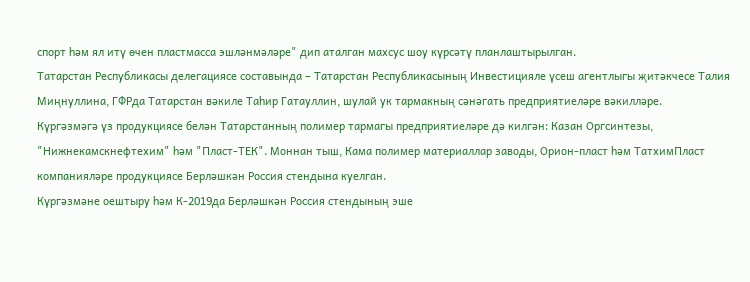спорт һәм ял итү өчен пластмасса эшләнмәләре" дип аталган махсус шоу күрсәтү планлаштырылган.
Татарстан Республикасы делегациясе составында – Татарстан Республикасының Инвестицияле үсеш агентлыгы җитәкчесе Талия Миңнуллина, ГФРда Татарстан вәкиле Таһир Гатауллин, шулай ук тармакның сәнәгать предприятиеләре вәкилләре.
Күргәзмәгә үз продукциясе белән Татарстанның полимер тармагы предприятиеләре дә килгән: Казан Оргсинтезы, "Нижнекамскнефтехим" һәм "Пласт-ТЕК". Моннан тыш, Кама полимер материаллар заводы, Орион-пласт һәм ТатхимПласт компанияләре продукциясе Берләшкән Россия стендына куелган.
Күргәзмәне оештыру һәм К-2019да Берләшкән Россия стендының эше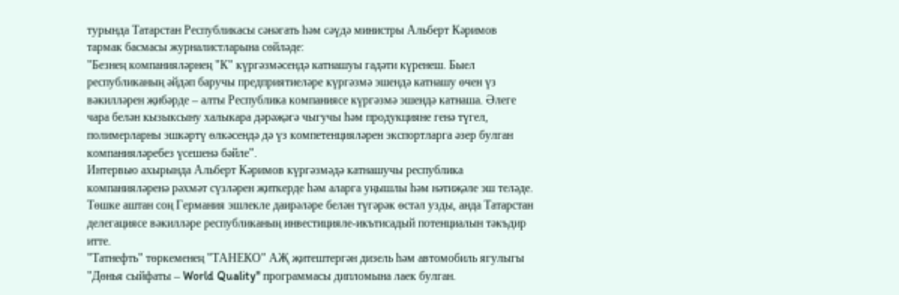турында Татарстан Республикасы сәнәгать һәм сәүдә министры Альберт Кәримов тармак басмасы журналистларына сөйләде:
"Безнең компанияләрнең "К" күргәзмәсендә катнашуы гадәти күренеш. Быел республиканың әйдәп баручы предприятиеләре күргәзмә эшендә катнашу өчен үз вәкилләрен җибәрде – алты Республика компаниясе күргәзмә эшендә катнаша. Әлеге чара белән кызыксыну халыкара дәрәҗәгә чыгучы һәм продукцияне генә түгел, полимерларны эшкәртү өлкәсендә дә үз компетенцияләрен экспортларга әзер булган компанияләребез үсешенә бәйле".
Интервью ахырында Альберт Кәримов күргәзмәдә катнашучы республика компанияләренә рәхмәт сүзләрен җиткерде һәм аларга уңышлы һәм нәтиҗәле эш теләде.
Төшке аштан соң Германия эшлекле даирәләре белән түгәрәк өстәл узды, анда Татарстан делегациясе вәкилләре республиканың инвестицияле-икътисадый потенциалын тәкъдир итте.
"Татнефть" төркеменең "ТАНЕКО" АҖ җитештергән дизель һәм автомобиль ягулыгы "Дөнья сыйфаты – World Quality" программасы дипломына лаек булган.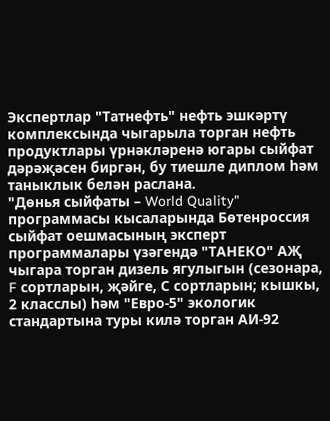Экспертлар "Татнефть" нефть эшкәртү комплексында чыгарыла торган нефть продуктлары үрнәкләренә югары сыйфат дәрәҗәсен биргән, бу тиешле диплом һәм таныклык белән раслана.
"Дөнья сыйфаты – World Quality" программасы кысаларында Бөтенроссия сыйфат оешмасының эксперт программалары үзәгендә "ТАНЕКО" АҖ чыгара торган дизель ягулыгын (сезонара, F сортларын, җәйге, С сортларын; кышкы, 2 класслы) һәм "Евро-5" экологик стандартына туры килә торган АИ-92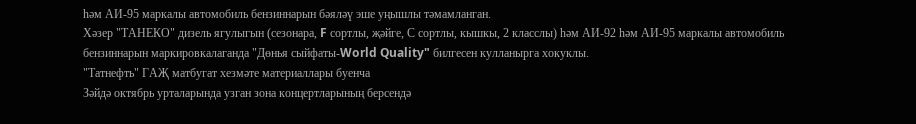һәм АИ-95 маркалы автомобиль бензиннарын бәяләү эше уңышлы тәмамланган.
Хәзер "ТАНЕКО" дизель ягулыгын (сезонара, F сортлы, җәйге, С сортлы, кышкы, 2 класслы) һәм АИ-92 һәм АИ-95 маркалы автомобиль бензиннарын маркировкалаганда "Дөнья сыйфаты-World Quality" билгесен кулланырга хокуклы.
"Татнефть" ГАҖ матбугат хезмәте материаллары буенча
Зәйдә октябрь урталарында узган зона концертларының берсендә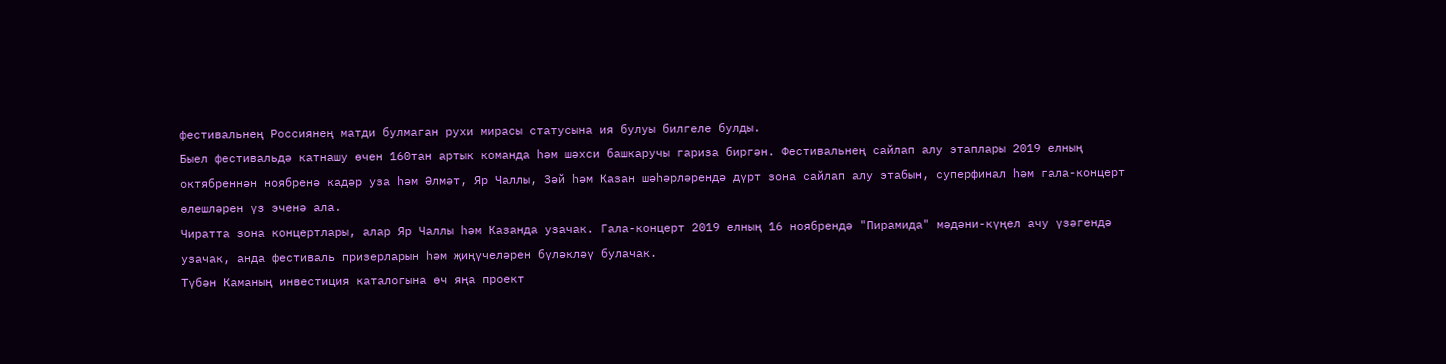фестивальнең Россиянең матди булмаган рухи мирасы статусына ия булуы билгеле булды.
Быел фестивальдә катнашу өчен 160тан артык команда һәм шәхси башкаручы гариза биргән. Фестивальнең сайлап алу этаплары 2019 елның октябреннән ноябренә кадәр уза һәм Әлмәт, Яр Чаллы, Зәй һәм Казан шәһәрләрендә дүрт зона сайлап алу этабын, суперфинал һәм гала-концерт өлешләрен үз эченә ала.
Чиратта зона концертлары, алар Яр Чаллы һәм Казанда узачак. Гала-концерт 2019 елның 16 ноябрендә "Пирамида" мәдәни-күңел ачу үзәгендә узачак, анда фестиваль призерларын һәм җиңүчеләрен бүләкләү булачак.
Түбән Каманың инвестиция каталогына өч яңа проект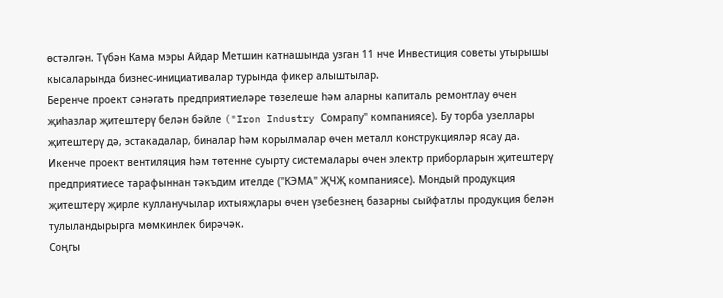өстәлгән. Түбән Кама мэры Айдар Метшин катнашында узган 11 нче Инвестиция советы утырышы кысаларында бизнес-инициативалар турында фикер алыштылар.
Беренче проект сәнәгать предприятиеләре төзелеше һәм аларны капиталь ремонтлау өчен җиһазлар җитештерү белән бәйле ("Iron Industry Сомрапу" компаниясе). Бу торба узеллары җитештерү дә, эстакадалар, биналар һәм корылмалар өчен металл конструкцияләр ясау да.
Икенче проект вентиляция һәм төтенне суырту системалары өчен электр приборларын җитештерү предприятиесе тарафыннан тәкъдим ителде ("КЭМА" ҖЧҖ компаниясе). Мондый продукция җитештерү җирле кулланучылар ихтыяҗлары өчен үзебезнең базарны сыйфатлы продукция белән тулыландырырга мөмкинлек бирәчәк.
Соңгы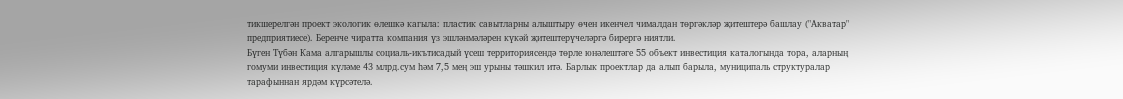тикшерелгән проект экологик өлешкә кагыла: пластик савытларны алыштыру өчен икенчел чималдан төргәкләр җитештерә башлау ("Акватар" предприятиесе). Беренче чиратта компания үз эшләнмәләрен күкәй җитештерүчеләргә бирергә ниятли.
Бүген Түбән Кама алгарышлы социаль-икътисадый үсеш территориясендә төрле юнәлештәге 55 объект инвестиция каталогында тора, аларның гомуми инвестиция күләме 43 млрд.сум һәм 7,5 мең эш урыны тәшкил итә. Барлык проектлар да алып барыла, муниципаль структуралар тарафыннан ярдәм күрсәтелә.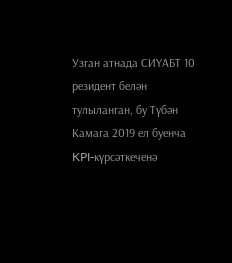Узган атнада СИҮАБТ 10 резидент белән тулыланган, бу Түбән Камага 2019 ел буенча KPI-күрсәткеченә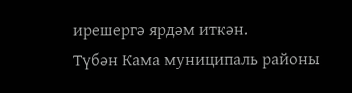ирешергә ярдәм иткән.
Түбән Кама муниципаль районы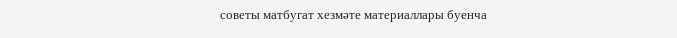советы матбугат хезмәте материаллары буенча